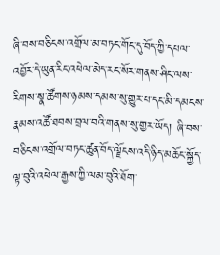ཞི་བས་བཅིངས་འགྲོལ་མ་བཏང་གོང་དུ་བོད་ཀྱི་དཔལ་འབྱོར་དེ་ཡུན་རིང་འཕེལ་མེད་རང་སོར་གནས་ཤིང་ལས་རིགས་སྣ་ཚོགས་ཉམས་དམས་སུ་གྱུར་པ་དང་མི་དམངས་རྣམས་འཚོ་ཐབས་བྲལ་བའི་གནས་སུ་གྱར་ཡོད། ཞི་བས་བཅིངས་འགྲོལ་བཏང་ཚུན་བོད་ལྗོངས་འདི་ཉིད་མཆོང་སྐྱོད་ལྟ་བུའི་འཕེལ་རྒྱས་ཀྱི་ལམ་བུའི་ཐོག་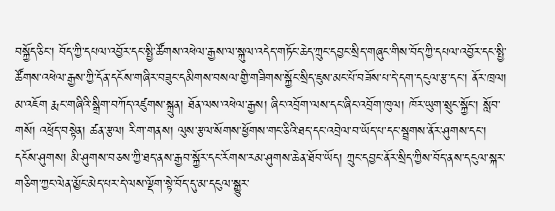བསྐྱོད་ཅིང་། བོད་ཀྱི་དཔལ་འབྱོར་དང་སྤྱི་ཚོགས་འཕེལ་རྒྱས་ལ་སྐུལ་འདེད་གཏོང་ཆེད་ཀྲུང་དབྱང་སྲིད་གཞུང་གིས་བོད་ཀྱི་དཔལ་འབྱོར་དང་སྤྱི་ཚོགས་འཕེལ་རྒྱས་ཀྱི་དོན་དངོས་གཞིར་བཟུང་དམིགས་བསལ་གྱི་གཟིགས་སྐྱོང་སྲིད་ཇུས་མང་པོ་བཟོས་པ་དེ་དག་དངུལ་རྩ་དང་། ནོར་ཁྲལ། མ་འཇོག རྨང་གཞིའི་སྒྲིག་བཀོད་འཛུགས་སྐྲུན། ཐོན་ལས་འཕེལ་རྒྱས། ཞིང་འབྲོག་ལས་དང་ཞིང་འབྲོག་ཁུལ། ཁོར་ཡུག་སྲུང་སྐྱོང་། སློབ་གསོ། འཕྲོད་བསྟེན། ཚན་རྩལ། རིག་གནས། ལུས་རྩལ་སོགས་ཕྱོགས་གང་ཅིའི་ཐད་དང་འབྲེལ་བ་ཡོད་པ་དང་སྦྲགས་ནོར་ཤུགས་དང་། དངོས་ཤུགས། མི་ཤུགས་བཅས་ཀྱི་ཐད་ནས་རྒྱབ་སྐྱོར་དང་རོགས་རམ་ཤུགས་ཆེན་ཐོབ་ཡོད། ཀྲུང་དབྱང་ནོར་སྲིད་ཀྱིས་བོད་ནས་དངུལ་སྐར་གཅིག་ཀྱང་ལེན་མྱོང་མེད་པར་དེ་ལས་ལྡོག་སྟེ་བོད་དུ་མ་དངུལ་སྒྱུར་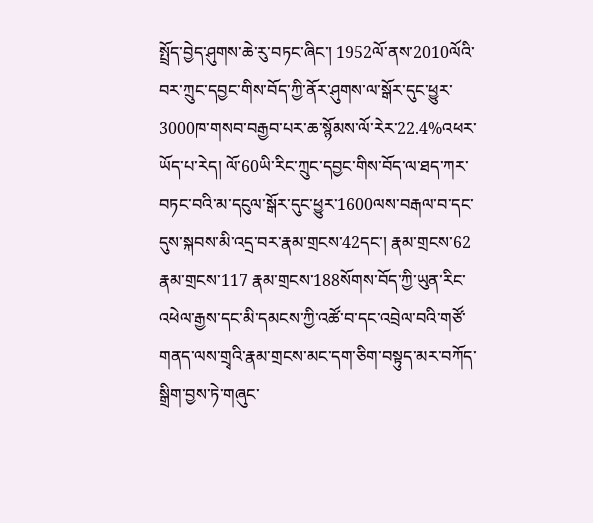སྤྲོད་བྱེད་ཤུགས་ཆེ་རུ་བཏང་ཞིང་། 1952ལོ་ནས་2010ལོའི་བར་ཀྲུང་དབྱང་གིས་བོད་ཀྱི་ནོར་ཤུགས་ལ་སྒོར་དུང་ཕྱུར་3000ཁ་གསབ་བརྒྱབ་པར་ཆ་སྙོམས་ལོ་རེར་22.4%འཕར་ཡོད་པ་རེད། ལོ་60ཡི་རིང་ཀྲུང་དབྱང་གིས་བོད་ལ་ཐད་ཀར་བཏང་བའི་མ་དངུལ་སྒོར་དུང་ཕྱུར་1600ལས་བརྒལ་བ་དང་དུས་སྐབས་མི་འདྲ་བར་རྣམ་གྲངས་42དང་། རྣམ་གྲངས་62 རྣམ་གྲངས་117 རྣམ་གྲངས་188སོགས་བོད་ཀྱི་ཡུན་རིང་འཕེལ་རྒྱས་དང་མི་དམངས་ཀྱི་འཚོ་བ་དང་འབྲེལ་བའི་གཙོ་གནད་ལས་གྲྭའི་རྣམ་གྲངས་མང་དག་ཅིག་བསྟུད་མར་བཀོད་སྒྲིག་བྱས་ཏེ་གཞུང་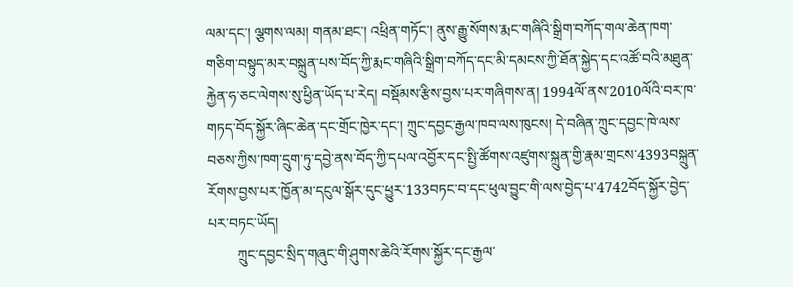ལམ་དང་། ལྕགས་ལམ། གནམ་ཐང་། འཕྲིན་གཏོང་། ནུས་རྒྱུ་སོགས་རྨང་གཞིའི་སྒྲིག་བཀོད་གལ་ཆེན་ཁག་གཅིག་བསྟུད་མར་བསྐྲུན་པས་བོད་ཀྱི་རྨང་གཞིའི་སྒྲིག་བཀོད་དང་མི་དམངས་ཀྱི་ཐོན་སྐྱེད་དང་འཚོ་བའི་མཐུན་རྐྱེན་ཧ་ཅང་ལེགས་སུ་ཕྱིན་ཡོད་པ་རེད། བསྡོམས་རྩིས་བྱས་པར་གཞིགས་ན། 1994ལོ་ནས་2010ལོའི་བར་ཁ་གཏད་བོད་སྐྱོར་ཞིང་ཆེན་དང་གྲོང་ཁྱེར་དང་། ཀྲུང་དབྱང་རྒྱལ་ཁབ་ལས་ཁུངས། དེ་བཞིན་ཀྲུང་དབྱང་ཁེ་ལས་བཅས་ཀྱིས་ཁག་དྲུག་ཏུ་དབྱེ་ནས་བོད་ཀྱི་དཔལ་འབྱོར་དང་སྤྱི་ཚོགས་འཛུགས་སྐྲུན་གྱི་རྣམ་གྲངས་4393བསྐྲུན་རོགས་བྱས་པར་ཁྱོན་མ་དངུལ་སྒོར་དུང་ཕྱུར་133བཏང་བ་དང་ཕུལ་བྱུང་གི་ལས་བྱེད་པ་4742བོད་སྐྱོར་བྱེད་པར་བཏང་ཡོད།
        ཀྲུང་དབྱང་སྲིད་གཞུང་གི་ཤུགས་ཆེའི་རོགས་སྐྱོར་དང་རྒྱལ་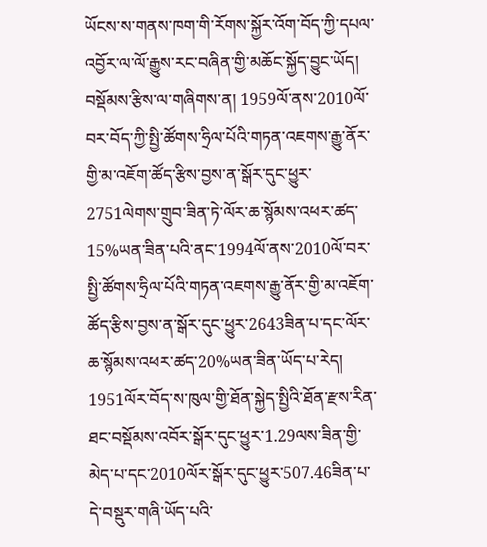ཡོངས་ས་གནས་ཁག་གི་རོགས་སྐྱོར་འོག་བོད་ཀྱི་དཔལ་འབྱོར་ལ་ལོ་རྒྱུས་རང་བཞིན་གྱི་མཆོང་སྐྱོད་བྱུང་ཡོད། བསྡོམས་རྩིས་ལ་གཞིགས་ན། 1959ལོ་ནས་2010ལོ་བར་བོད་ཀྱི་སྤྱི་ཚོགས་ཧྲིལ་པོའི་གཏན་འཇགས་རྒྱུ་ནོར་གྱི་མ་འཇོག་ཚོད་རྩིས་བྱས་ན་སྒོར་དུང་ཕྱུར་2751ལེགས་གྲུབ་ཟིན་ཏེ་ལོར་ཆ་སྙོམས་འཕར་ཚད་15%ཡན་ཟིན་པའི་ནང་1994ལོ་ནས་2010ལོ་བར་སྤྱི་ཚོགས་ཧྲིལ་པོའི་གཏན་འཇགས་རྒྱུ་ནོར་གྱི་མ་འཇོག་ཚོད་རྩིས་བྱས་ན་སྒོར་དུང་ཕྱུར་2643ཟིན་པ་དང་ལོར་ཆ་སྙོམས་འཕར་ཚད་20%ཡན་ཟིན་ཡོད་པ་རེད། 1951ལོར་བོད་ས་ཁུལ་གྱི་ཐོན་སྐྱེད་སྤྱིའི་ཐོན་རྫས་རིན་ཐང་བསྡོམས་འབོར་སྒོར་དུང་ཕྱུར་1.29ལས་ཟིན་གྱི་མེད་པ་དང་2010ལོར་སྒོར་དུང་ཕྱུར་507.46ཟིན་པ་དེ་བསྡུར་གཞི་ཡོད་པའི་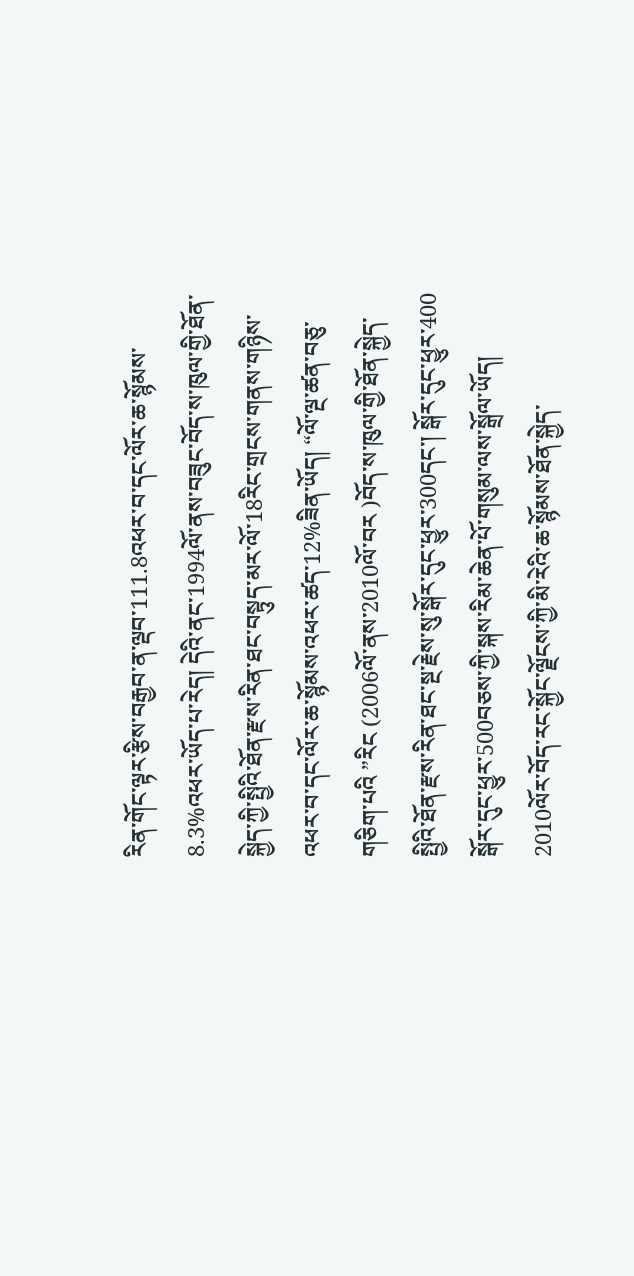རིན་གོང་ལྟར་རྩིས་བརྒྱབ་ན་ལྡབ་111.8འཕར་བ་དང་ལོར་ཆ་སྙོམས་8.3%འཕར་ཡོད་པ་རེད། དེའི་ནང་1994ལོ་ནས་བཟུང་བོད་ས་ཁུལ་གྱི་ཐོན་སྐྱེད་ཀྱི་སྤྱིའི་ཐོན་རྫས་རིན་ཐང་བསྟུད་མར་ལོ་18རིང་གྲངས་གནས་གཉིས་འཕར་བ་དང་ལོར་ཆ་སྙོམས་འཕར་ཚད་12%ཟིན་ཡོད། “ལོ་ལྔ་ཚན་བཅུ་གཅིག་པའི ”རིང (2006ལོ་ནས་2010ལོ་བར )བོད་ས་ཁུལ་གྱི་ཐོན་སྐྱེད་སྤྱིའི་ཐོན་རྫས་རིན་ཐང་སྔ་རྗེས་སུ་སྒོར་དུང་ཕྱུར་300དང་། སྒོར་དུང་ཕྱུར་400 སྒོར་དུང་ཕྱུར་500བཅས་ཀྱི་སྐས་རིམ་ཆེན་པོ་གསུམ་ལས་སྒྲོལ་ཡོད། 2010ལོར་བོད་རང་སྐྱོང་ལྗོངས་ཀྱི་མི་རེའི་ཆ་སྙོམས་ཐོན་སྐྱེད་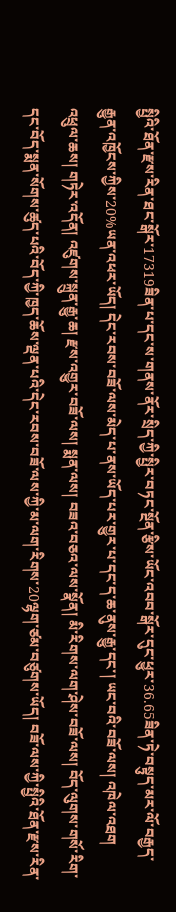སྤྱིའི་ཐོན་རྫས་རིན་ཐང་སྒོར་17319ཟིན་པ་དང་ས་གནས་ནོར་སྲིད་ཀྱི་སྤྱིར་བཏང་སྔོན་རྩིས་ཡོང་འབབ་སྒོར་དུང་ཕྱུར་36.65ཟིན་ཏེ་བསྟུད་མར་ལོ་བརྒྱད་རྒྱུན་འཁྱོངས་ཀྱིས་20%ཡན་འཕར་ཡོད། དེང་རབས་བཟོ་ལས་མེད་པ་ནས་ཡོད་པར་གྱུར་པ་དང་ད་ཆ་ནུས་རྒྱུ་དང་། ཡང་བའི་བཟོ་ལས། འཁེལ་འཐག འཕྲུལ་ཆས། གཏེར་འདོན། འཛུགས་སྐྲུན་རྒྱུ་ཆ། རྫས་འགྱུར་བཟོ་ལས། སྨན་ལས། བཟའ་བཅའ་ལས་སྣོན། མི་རིགས་ལག་ཤེས་བཟོ་ལས། བོད་ལུགས་གསོ་རིག་དང་བོད་སྨན་སོགས་ཚུད་པའི་བོད་ཀྱི་ཁྱད་ཆོས་ལྡན་པའི་དེང་རབས་བཟོ་ལས་ཀྱི་མ་ལག་རིགས་20ལྷག་ཙམ་བཙུགས་ཡོད། བཟོ་ལས་ཀྱི་སྤྱིའི་ཐོན་རྫས་རིན་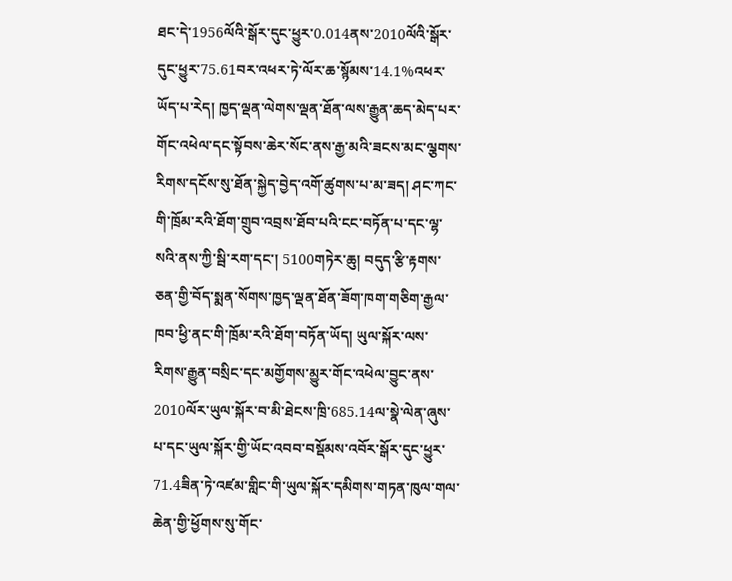ཐང་དེ་1956ལོའི་སྒོར་དུང་ཕྱུར་0.014ནས་2010ལོའི་སྒོར་དུང་ཕྱུར་75.61བར་འཕར་ཏེ་ལོར་ཆ་སྙོམས་14.1%འཕར་ཡོད་པ་རེད། ཁྱད་ལྡན་ལེགས་ལྡན་ཐོན་ལས་རྒྱུན་ཆད་མེད་པར་གོང་འཕེལ་དང་སྟོབས་ཆེར་སོང་ནས་རྒྱ་མའི་ཟངས་མང་ལྕགས་རིགས་དངོས་སུ་ཐོན་སྐྱེད་བྱེད་འགོ་ཚུགས་པ་མ་ཟད། ཤང་ཀང་གི་ཁྲོམ་རའི་ཐོག་གྲུབ་འབྲས་ཐོབ་པའི་ངང་བཏོན་པ་དང་ལྷ་སའི་ནས་ཀྱི་སྦི་རག་དང་། 5100གཏེར་ཆུ། བདུད་རྩི་རྟགས་ཅན་གྱི་བོད་སྨན་སོགས་ཁྱད་ལྡན་ཐོན་ཟོག་ཁག་གཅིག་རྒྱལ་ཁབ་ཕྱི་ནང་གི་ཁྲོམ་རའི་ཐོག་བཏོན་ཡོད། ཡུལ་སྐོར་ལས་རིགས་རྒྱུན་བསྲིང་དང་མགྱོགས་མྱུར་གོང་འཕེལ་བྱུང་ནས་2010ལོར་ཡུལ་སྐོར་བ་མི་ཐེངས་ཁྲི་685.14ལ་སྣེ་ལེན་ཞུས་པ་དང་ཡུལ་སྐོར་གྱི་ཡོང་འབབ་བསྡོམས་འབོར་སྒོར་དུང་ཕྱུར་71.4ཟིན་ཏེ་འཛམ་གླིང་གི་ཡུལ་སྐོར་དམིགས་གཏན་ཁུལ་གལ་ཆེན་གྱི་ཕྱོགས་སུ་གོང་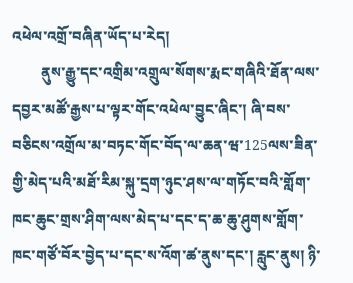འཕེལ་འགྲོ་བཞིན་ཡོད་པ་རེད།
        ནུས་རྒྱུ་དང་འགྲིམ་འགྲུལ་སོགས་རྨང་གཞིའི་ཐོན་ལས་དབྱར་མཚོ་རྒྱས་པ་ལྟར་གོང་འཕེལ་བྱུང་ཞིང་། ཞི་བས་བཅིངས་འགྲོལ་མ་བཏང་གོང་བོད་ལ་ཆན་ཝ་125ལས་ཟིན་གྱི་མེད་པའི་མཐོ་རིམ་སྐུ་དྲག་ཉུང་ཤས་ལ་གཏོང་བའི་གློག་ཁང་ཆུང་གྲས་ཤིག་ལས་མེད་པ་དང་ད་ཆ་ཆུ་ཤུགས་གློག་ཁང་གཙོ་བོར་བྱེད་པ་དང་ས་འོག་ཚ་ནུས་དང་། རླུང་ནུས། ཉི་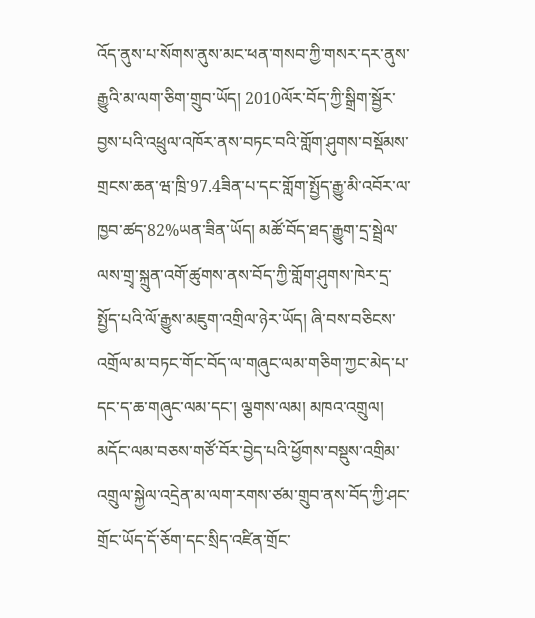འོད་ནུས་པ་སོགས་ནུས་མང་ཕན་གསབ་ཀྱི་གསར་དར་ནུས་རྒྱུའི་མ་ལག་ཅིག་གྲུབ་ཡོད། 2010ལོར་བོད་ཀྱི་སྒྲིག་སྦྱོར་བྱས་པའི་འཕྲུལ་འཁོར་ནས་བཏང་བའི་གློག་ཤུགས་བསྡོམས་གྲངས་ཆན་ཝ་ཁྲི་97.4ཟིན་པ་དང་གློག་སྤྱོད་རྒྱུ་མི་འབོར་ལ་ཁྱབ་ཚད་82%ཡན་ཟིན་ཡོད། མཚོ་བོད་ཐད་རྒྱུག་དྲ་སྦྲེལ་ལས་གྲྭ་སྐྲུན་འགོ་ཚུགས་ནས་བོད་ཀྱི་གློག་ཤུགས་ཁེར་དྲ་སྤྱོད་པའི་ལོ་རྒྱུས་མཇུག་འགྲིལ་ཉེར་ཡོད། ཞི་བས་བཅིངས་འགྲོལ་མ་བཏང་གོང་བོད་ལ་གཞུང་ལམ་གཅིག་ཀྱང་མེད་པ་དང་ད་ཆ་གཞུང་ལམ་དང་། ལྕགས་ལམ། མཁའ་འགྲུལ། མདོང་ལམ་བཅས་གཙོ་བོར་བྱེད་པའི་ཕྱོགས་བསྡུས་འགྲིམ་འགྲུལ་སྐྱེལ་འདྲེན་མ་ལག་རགས་ཙམ་གྲུབ་ནས་བོད་ཀྱི་ཤང་གྲོང་ཡོད་དོ་ཅོག་དང་སྲིད་འཛིན་གྲོང་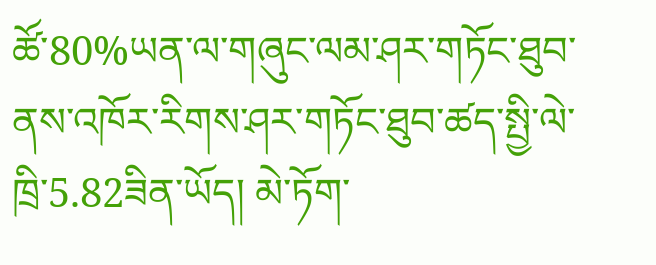ཚོ་80%ཡན་ལ་གཞུང་ལམ་ཤར་གཏོང་ཐུབ་ནས་འཁོར་རིགས་ཤར་གཏོང་ཐུབ་ཚད་སྤྱི་ལེ་ཁྲི་5.82ཟིན་ཡོད། མེ་ཏོག་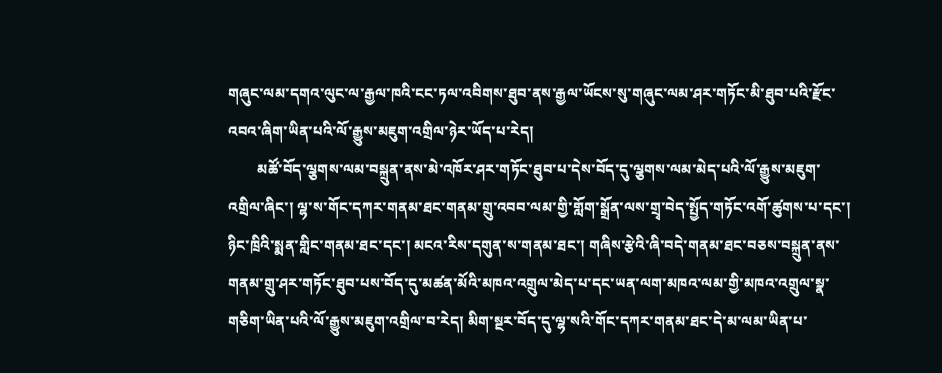གཞུང་ལམ་དགའ་ལུང་ལ་རྒྱལ་ཁའི་ངང་ཏལ་འབིགས་ཐུབ་ནས་རྒྱལ་ཡོངས་སུ་གཞུང་ལམ་ཤར་གཏོང་མི་ཐུབ་པའི་རྫོང་འབའ་ཞིག་ཡིན་པའི་ལོ་རྒྱུས་མཇུག་འགྲིལ་ཉེར་ཡོད་པ་རེད།
        མཚོ་བོད་ལྕགས་ལམ་བསྐྲུན་ནས་མེ་འཁོར་ཤར་གཏོང་ཐུབ་པ་དེས་བོད་དུ་ལྕགས་ལམ་མེད་པའི་ལོ་རྒྱུས་མཇུག་འགྲིལ་ཞིང་། ལྷ་ས་གོང་དཀར་གནམ་ཐང་གནམ་གྲུ་འབབ་ལམ་གྱི་གློག་སྒྲོན་ལས་གྲྭ་བེད་སྤྱོད་གཏོང་འགོ་ཚུགས་པ་དང་། ཉིང་ཁྲིའི་སྨན་གླིང་གནམ་ཐང་དང་། མངའ་རིས་དགུན་ས་གནམ་ཐང་། གཞིས་རྩེའི་ཞི་བདེ་གནམ་ཐང་བཅས་བསྐྲུན་ནས་གནམ་གྲུ་ཤར་གཏོང་ཐུབ་པས་བོད་དུ་མཚན་མོའི་མཁའ་འགྲུལ་མེད་པ་དང་ཡན་ལག་མཁའ་ལམ་གྱི་མཁའ་འགྲུལ་སྣ་གཅིག་ཡིན་པའི་ལོ་རྒྱུས་མཇུག་འགྲིལ་བ་རེད། མིག་སྔར་བོད་དུ་ལྷ་སའི་གོང་དཀར་གནམ་ཐང་དེ་མ་ལམ་ཡིན་པ་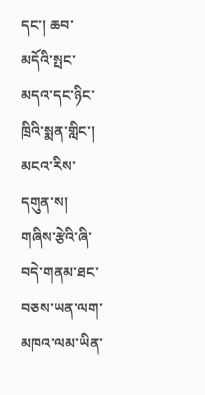དང་། ཆབ་མདོའི་སྤང་མདའ་དང་ཉིང་ཁྲིའི་སྨན་གླིང་། མངའ་རིས་དགུན་ས། གཞིས་རྩེའི་ཞི་བདེ་གནམ་ཐང་བཅས་ཡན་ལག་མཁའ་ལམ་ཡིན་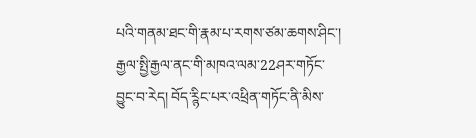པའི་གནམ་ཐང་གི་རྣམ་པ་རགས་ཙམ་ཆགས་ཤིང་། རྒྱལ་སྤྱི་རྒྱལ་ནང་གི་མཁའ་ལམ་22ཤར་གཏོང་བྱུང་བ་རེད། བོད་ཪྙིང་པར་འཕྲིན་གཏོང་ནི་མིས་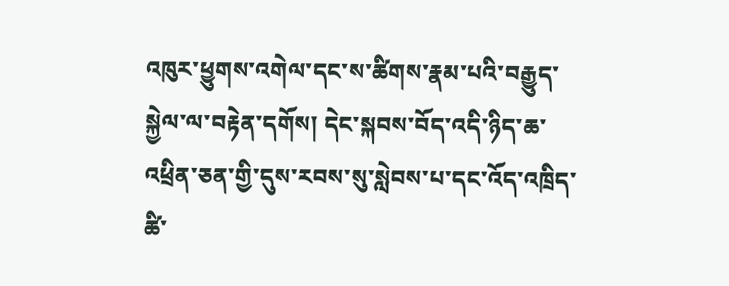འཁུར་ཕྱུགས་འགེལ་དང་ས་ཚིགས་རྣམ་པའི་བརྒྱུད་སྐྱེལ་ལ་བརྟེན་དགོས། དེང་སྐབས་བོད་འདི་ཉིད་ཆ་འཕྲིན་ཅན་གྱི་དུས་རབས་སུ་སླེབས་པ་དང་འོད་འཁྲིད་ཚི་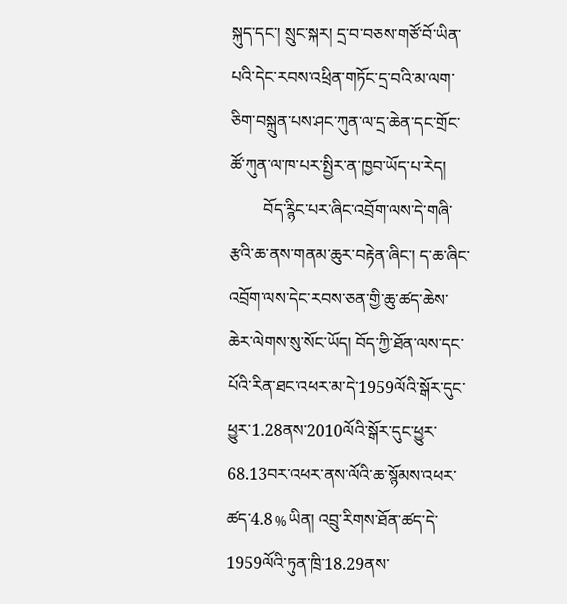སྐུད་དང་། སྲུང་སྐར། དྲ་བ་བཅས་གཙོ་བོ་ཡིན་པའི་དེང་རབས་འཕྲིན་གཏོང་དྲ་བའི་མ་ལག་ཅིག་བསྐྲུན་པས་ཤང་ཀུན་ལ་དྲ་ཆེན་དང་གྲོང་ཚོ་ཀུན་ལ་ཁ་པར་སྤྱིར་ན་ཁྱབ་ཡོད་པ་རེད།
        བོད་ཪྙིང་པར་ཞིང་འབྲོག་ལས་དེ་གཞི་རྩའི་ཆ་ནས་གནམ་ཆུར་བརྟེན་ཞིང་། ད་ཆ་ཞིང་འབྲོག་ལས་དེང་རབས་ཅན་གྱི་ཆུ་ཚད་ཆེས་ཆེར་ལེགས་སུ་སོང་ཡོད། བོད་ཀྱི་ཐོན་ལས་དང་པོའི་རིན་ཐང་འཕར་མ་དེ་1959ལོའི་སྒོར་དུང་ཕྱུར་1.28ནས་2010ལོའི་སྒོར་དུང་ཕྱུར་68.13བར་འཕར་ནས་ལོའི་ཆ་སྙོམས་འཕར་ཚད་4.8﹪ཡིན། འབྲུ་རིགས་ཐོན་ཚད་དེ་1959ལོའི་ཏུན་ཁྲི་18.29ནས་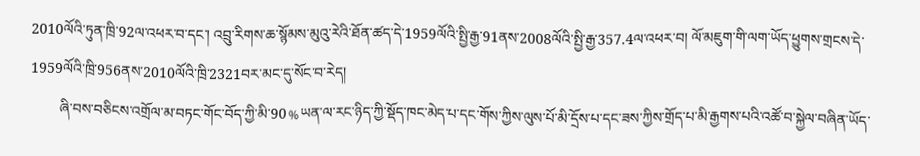2010ལོའི་ཏུན་ཁྲི་92ལ་འཕར་བ་དང་། འབྲུ་རིགས་ཆ་སྙོམས་མུའུ་རེའི་ཐོན་ཚད་དེ་1959ལོའི་སྤྱི་རྒྱ་91ནས་2008ལོའི་སྤྱི་རྒྱ་357.4ལ་འཕར་བ། ལོ་མཇུག་གི་ལག་ཡོད་ཕྱུགས་གྲངས་དེ་1959ལོའི་ཁྲི་956ནས་2010ལོའི་ཁྲི་2321བར་མང་དུ་སོང་བ་རེད།
        ཞི་བས་བཅིངས་འགྲོལ་མ་བཏང་གོང་བོད་ཀྱི་མི་90﹪ཡན་ལ་རང་ཉིད་ཀྱི་སྡོད་ཁང་མེད་པ་དང་གོས་ཀྱིས་ལུས་པོ་མི་དྲོས་པ་དང་ཟས་ཀྱིས་གྲོད་པ་མི་རྒྱགས་པའི་འཚོ་བ་སྐྱེལ་བཞིན་ཡོད་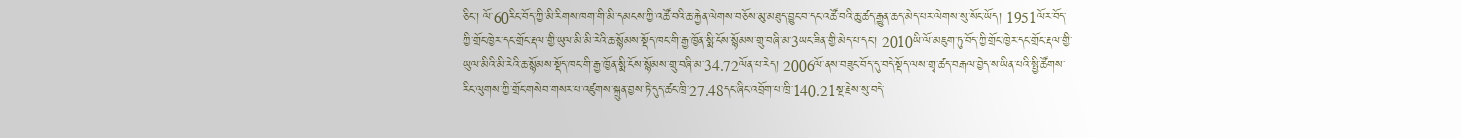ཅིང་། ལོ་60རིང་བོད་ཀྱི་མི་རིགས་ཁག་གི་མི་དམངས་ཀྱི་འཚོ་བའི་ཆ་རྐྱེན་ལེགས་བཅོས་མུ་མཐུད་བྱུང་བ་དང་འཚོ་བའི་ཆུ་ཚད་རྒྱུན་ཆད་མེད་པར་ལེགས་སུ་སོང་ཡོད། 1951ལོར་བོད་ཀྱི་གྲོང་ཁྱེར་དང་གྲོང་རྡལ་གྱི་ཡུལ་མི་མི་རེའི་ཆ་སྙོམས་སྡོད་ཁང་གི་རྒྱ་ཁྱོན་སྨི་ངོས་སྙོམས་གྲུ་བཞི་མ་3ཡང་ཟིན་གྱི་མེད་པ་དང་། 2010ཡི་ལོ་མཇུག་ཏུ་བོད་ཀྱི་གྲོང་ཁྱེར་དང་གྲོང་རྡལ་གྱི་ཡུལ་མིའི་མི་རེའི་ཆ་སྙོམས་སྡོད་ཁང་གི་རྒྱ་ཁྱོན་སྨི་ངོས་སྙོམས་གྲུ་བཞི་མ་34.72ལོན་པ་རེད། 2006ལོ་ནས་བཟུང་བོད་དུ་བདེ་སྡོད་ལས་གྲྭ་ཚད་བརྒལ་བྱེད་ས་ཡིན་པའི་སྤྱི་ཚོགས་རིང་ལུགས་ཀྱི་གྲོང་གསེབ་གསར་པ་འཛུགས་སྐྲུན་བྱས་ཏེ་དུད་ཚང་ཁྲི་27.48དང་ཞིང་འབྲོག་པ་ཁྲི་140.21སྔ་རྗེས་སུ་བདེ་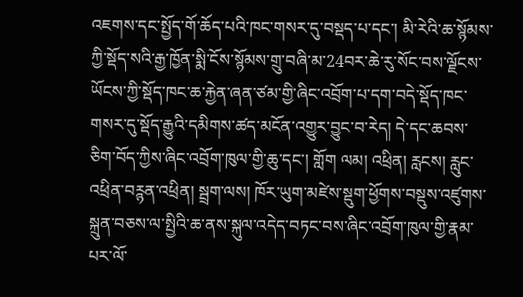འཇགས་དང་སྤྱོད་གོ་ཆོད་པའི་ཁང་གསར་དུ་བསྡད་པ་དང་། མི་རེའི་ཆ་སྙོམས་ཀྱི་སྡོད་སའི་རྒྱ་ཁྱོན་སྨི་ངོས་སྙོམས་གྲུ་བཞི་མ་24བར་ཆེ་རུ་སོང་བས་ལྗོངས་ཡོངས་ཀྱི་སྡོད་ཁང་ཆ་རྐྱེན་ཞན་ཙམ་གྱི་ཞིང་འབྲོག་པ་དག་བདེ་སྡོད་ཁང་གསར་དུ་སྡོད་རྒྱུའི་དམིགས་ཚད་མངོན་འགྱུར་བྱུང་བ་རེད། དེ་དང་ཆབས་ཅིག་བོད་ཀྱིས་ཞིང་འབྲོག་ཁུལ་གྱི་ཆུ་དང་། གློག ལམ། འཕྲིན། རླངས། རླུང་འཕྲིན་བཪྙན་འཕྲིན། སྦྲག་ལས། ཁོར་ཡུག་མཛེས་སྡུག་ཕྱོགས་བསྡུས་འཛུགས་སྐྲུན་བཅས་ལ་སྤྱིའི་ཆ་ནས་སྐུལ་འདེད་བཏང་བས་ཞིང་འབྲོག་ཁུལ་གྱི་རྣམ་པར་ལོ་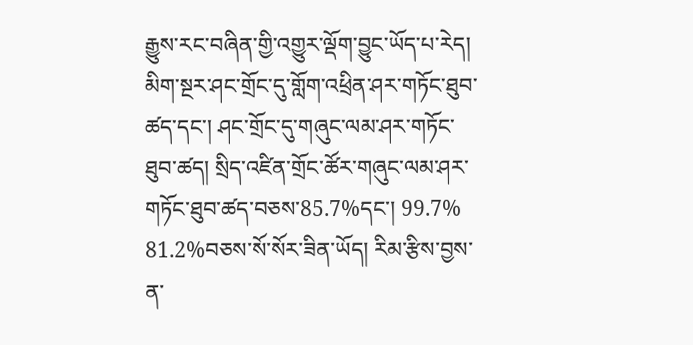རྒྱུས་རང་བཞིན་གྱི་འགྱུར་ལྡོག་བྱུང་ཡོད་པ་རེད། མིག་སྔར་ཤང་གྲོང་དུ་གློག་འཕྲིན་ཤར་གཏོང་ཐུབ་ཚད་དང་། ཤང་གྲོང་དུ་གཞུང་ལམ་ཤར་གཏོང་ཐུབ་ཚད། སྲིད་འཛིན་གྲོང་ཚོར་གཞུང་ལམ་ཤར་གཏོང་ཐུབ་ཚད་བཅས་85.7%དང་། 99.7% 81.2%བཅས་སོ་སོར་ཟིན་ཡོད། རིམ་རྩིས་བྱས་ན་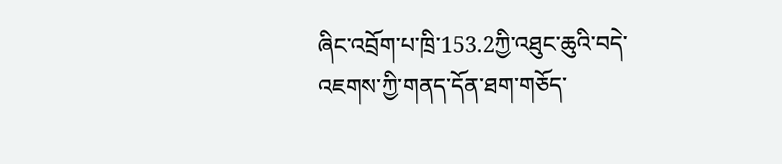ཞིང་འབྲོག་པ་ཁྲི་153.2ཀྱི་འཐུང་ཆུའི་བདེ་འཇགས་ཀྱི་གནད་དོན་ཐག་གཅོད་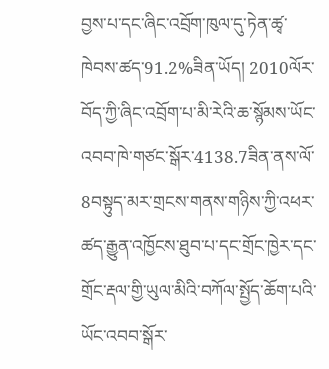བྱས་པ་དང་ཞིང་འབྲོག་ཁུལ་དུ་ཏེན་ཚྭ་ཁེབས་ཚད་91.2%ཟིན་ཡོད། 2010ལོར་བོད་ཀྱི་ཞིང་འབྲོག་པ་མི་རེའི་ཆ་སྙོམས་ཡོང་འབབ་ཁེ་གཙང་སྒོར་4138.7ཟིན་ནས་ལོ་8བསྟུད་མར་གྲངས་གནས་གཉིས་ཀྱི་འཕར་ཚད་རྒྱུན་འཁྱོངས་ཐུབ་པ་དང་གྲོང་ཁྱེར་དང་གྲོང་རྡལ་གྱི་ཡུལ་མིའི་བཀོལ་སྤྱོད་ཆོག་པའི་ཡོང་འབབ་སྒོར་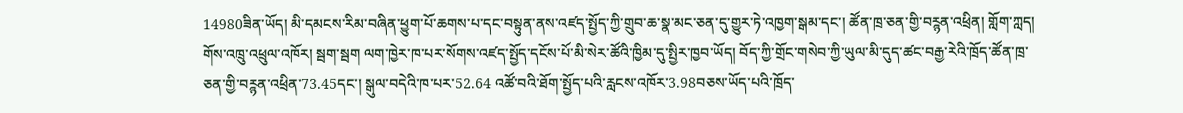14980ཟིན་ཡོད། མི་དམངས་རིམ་བཞིན་ཕྱུག་པོ་ཆགས་པ་དང་བསྟུན་ནས་འཛད་སྤྱོད་ཀྱི་གྲུབ་ཆ་སྣ་མང་ཅན་དུ་གྱུར་ཏེ་འཁྱག་སྒམ་དང་། ཚོན་ཁྲ་ཅན་གྱི་བཪྙན་འཕྲིན། གློག་ཀླད། གོས་འཁྲུ་འཕྲུལ་འཁོར། སྦག་སྦག ལག་ཁྱེར་ཁ་པར་སོགས་འཛད་སྤྱོད་དངོས་པོ་མི་སེར་ཚོའི་ཁྱིམ་དུ་སྤྱིར་ཁྱབ་ཡོད། བོད་ཀྱི་གྲོང་གསེབ་ཀྱི་ཡུལ་མི་དུད་ཚང་བརྒྱ་རེའི་ཁྲོད་ཚོན་ཁྲ་ཅན་གྱི་བཪྙན་འཕྲིན་73.45དང་། སྒུལ་བདེའི་ཁ་པར་52.64 འཚོ་བའི་ཐོག་སྤྱོད་པའི་རླངས་འཁོར་3.98བཅས་ཡོད་པའི་ཁྲོད་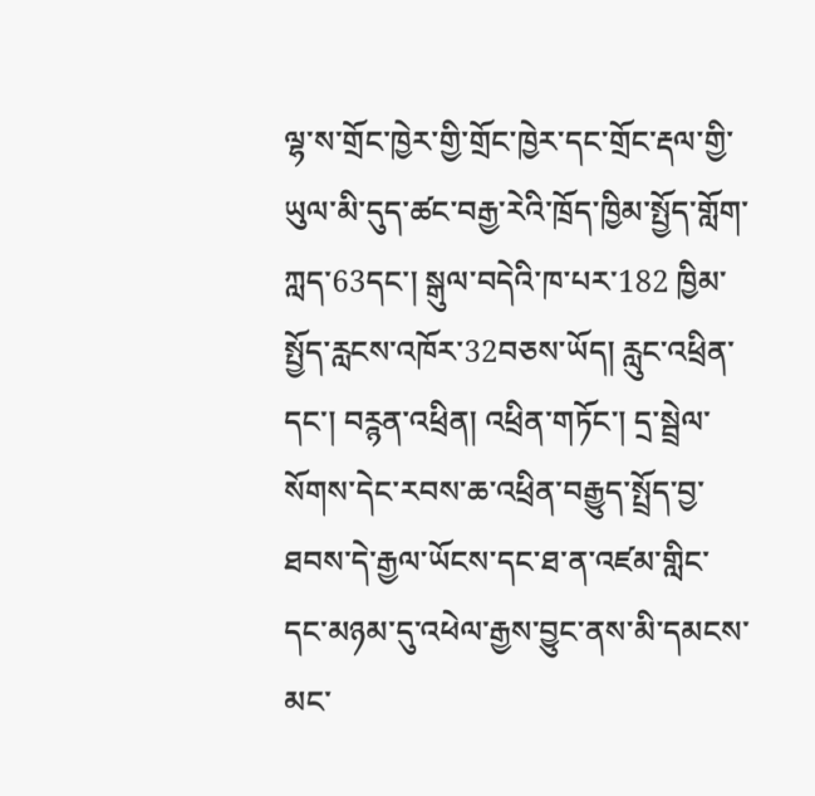ལྷ་ས་གྲོང་ཁྱེར་གྱི་གྲོང་ཁྱེར་དང་གྲོང་རྡལ་གྱི་ཡུལ་མི་དུད་ཚང་བརྒྱ་རེའི་ཁྲོད་ཁྱིམ་སྤྱོད་གློག་ཀླད་63དང་། སྒུལ་བདེའི་ཁ་པར་182 ཁྱིམ་སྤྱོད་རླངས་འཁོར་32བཅས་ཡོད། རླུང་འཕྲིན་དང་། བཪྙན་འཕྲིན། འཕྲིན་གཏོང་། དྲ་སྦྲེལ་སོགས་དེང་རབས་ཆ་འཕྲིན་བརྒྱུད་སྤྲོད་བྱ་ཐབས་དེ་རྒྱལ་ཡོངས་དང་ཐ་ན་འཛམ་གླིང་དང་མཉམ་དུ་འཕེལ་རྒྱས་བྱུང་ནས་མི་དམངས་མང་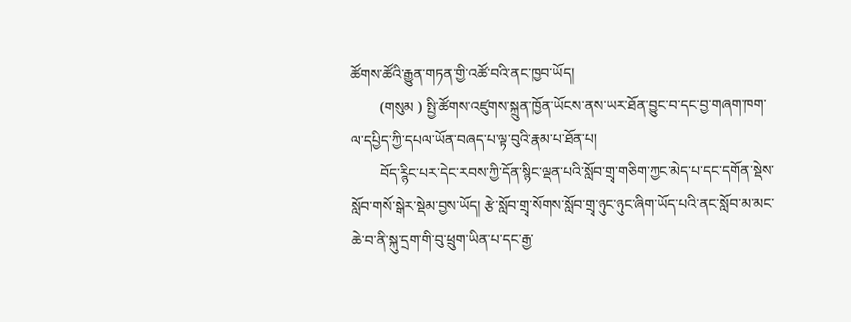ཚོགས་ཚོའི་རྒྱུན་གཏན་གྱི་འཚོ་བའི་ནང་ཁྱབ་ཡོད།
        (གསུམ ) སྤྱི་ཚོགས་འཛུགས་སྐྲུན་ཁྱོན་ཡོངས་ནས་ཡར་ཐོན་བྱུང་བ་དང་བྱ་གཞག་ཁག་ལ་དཔྱིད་ཀྱི་དཔལ་ཡོན་བཞད་པ་ལྟ་བུའི་རྣམ་པ་ཐོན་པ།
        བོད་ཪྙིང་པར་དེང་རབས་ཀྱི་དོན་སྙིང་ལྡན་པའི་སློབ་གྲྭ་གཅིག་ཀྱང་མེད་པ་དང་དགོན་སྡེས་སློབ་གསོ་སྒེར་སྡེམ་བྱས་ཡོད། རྩེ་སློབ་གྲྭ་སོགས་སློབ་གྲྭ་ཉུང་ཉུང་ཞིག་ཡོད་པའི་ནང་སློབ་མ་མང་ཆེ་བ་ནི་སྐུ་དྲག་གི་བུ་ཕྲུག་ཡིན་པ་དང་རྒྱ་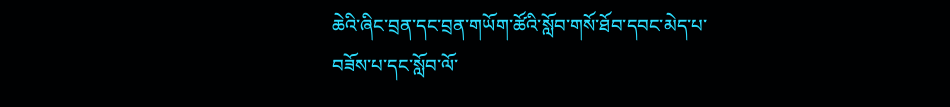ཆེའི་ཞིང་བྲན་དང་བྲན་གཡོག་ཚོའི་སློབ་གསོ་ཐོབ་དབང་མེད་པ་བཟོས་པ་དང་སློབ་ལོ་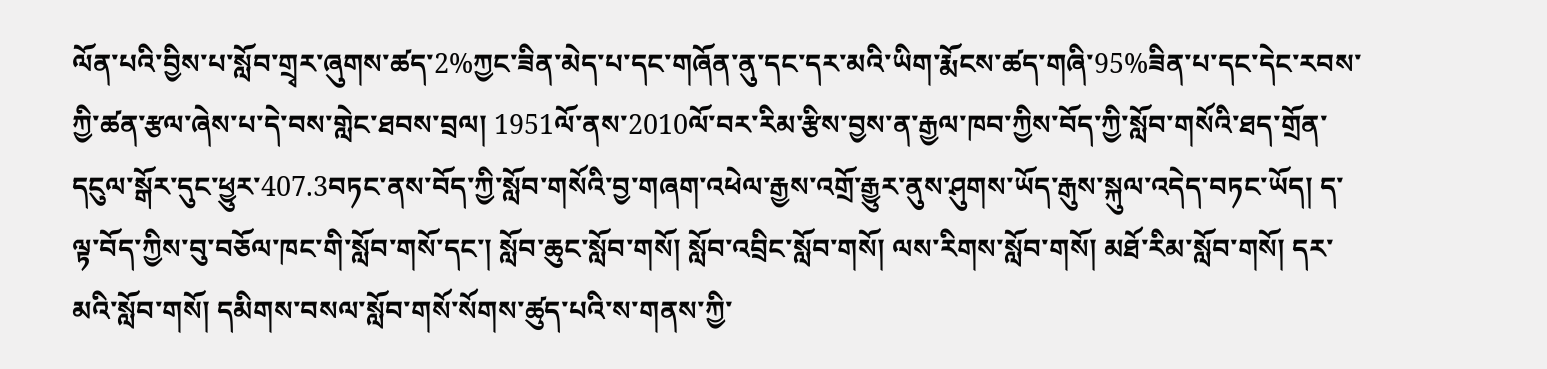ལོན་པའི་བྱིས་པ་སློབ་གྲྭར་ཞུགས་ཚད་2%ཀྱང་ཟིན་མེད་པ་དང་གཞོན་ནུ་དང་དར་མའི་ཡིག་རྨོངས་ཚད་གཞི་95%ཟིན་པ་དང་དེང་རབས་ཀྱི་ཚན་རྩལ་ཞེས་པ་དེ་བས་གླེང་ཐབས་བྲལ། 1951ལོ་ནས་2010ལོ་བར་རིམ་རྩིས་བྱས་ན་རྒྱལ་ཁབ་ཀྱིས་བོད་ཀྱི་སློབ་གསོའི་ཐད་གྲོན་དངུལ་སྒོར་དུང་ཕྱུར་407.3བཏང་ནས་བོད་ཀྱི་སློབ་གསོའི་བྱ་གཞག་འཕེལ་རྒྱས་འགྲོ་རྒྱུར་ནུས་ཤུགས་ཡོད་རྒུས་སྐུལ་འདེད་བཏང་ཡོད། ད་ལྟ་བོད་ཀྱིས་བུ་བཅོལ་ཁང་གི་སློབ་གསོ་དང་། སློབ་ཆུང་སློབ་གསོ། སློབ་འབྲིང་སློབ་གསོ། ལས་རིགས་སློབ་གསོ། མཐོ་རིམ་སློབ་གསོ། དར་མའི་སློབ་གསོ། དམིགས་བསལ་སློབ་གསོ་སོགས་ཚུད་པའི་ས་གནས་ཀྱི་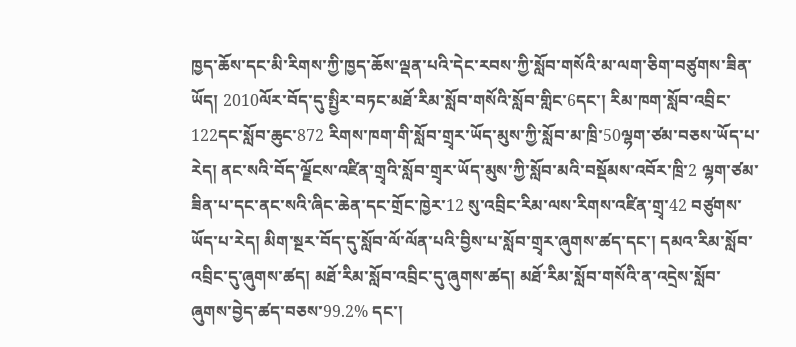ཁྱད་ཆོས་དང་མི་རིགས་ཀྱི་ཁྱད་ཆོས་ལྡན་པའི་དེང་རབས་ཀྱི་སློབ་གསོའི་མ་ལག་ཅིག་བཙུགས་ཟིན་ཡོད། 2010ལོར་བོད་དུ་སྤྱིར་བཏང་མཐོ་རིམ་སློབ་གསོའི་སློབ་གླིང་6དང་། རིམ་ཁག་སློབ་འབྲིང་122དང་སློབ་ཆུང་872 རིགས་ཁག་གི་སློབ་གྲྭར་ཡོད་མུས་ཀྱི་སློབ་མ་ཁྲི་50ལྷག་ཙམ་བཅས་ཡོད་པ་རེད། ནང་སའི་བོད་ལྗོངས་འཛིན་གྲྭའི་སློབ་གྲྭར་ཡོད་མུས་ཀྱི་སློབ་མའི་བསྡོམས་འབོར་ཁྲི་2 ལྷག་ཙམ་ཟིན་པ་དང་ནང་སའི་ཞིང་ཆེན་དང་གྲོང་ཁྱེར་12 སུ་འབྲིང་རིམ་ལས་རིགས་འཛིན་གྲྭ་42 བཙུགས་ཡོད་པ་རེད། མིག་སྔར་བོད་དུ་སློབ་ལོ་ལོན་པའི་བྱིས་པ་སློབ་གྲྭར་ཞུགས་ཚད་དང་། དམའ་རིམ་སློབ་འབྲིང་དུ་ཞུགས་ཚད། མཐོ་རིམ་སློབ་འབྲིང་དུ་ཞུགས་ཚད། མཐོ་རིམ་སློབ་གསོའི་ན་འདྲེས་སློབ་ཞུགས་བྱེད་ཚད་བཅས་99.2% དང་།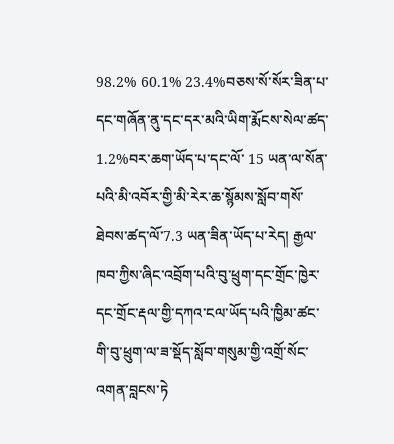98.2% 60.1% 23.4%བཅས་སོ་སོར་ཟིན་པ་དང་གཞོན་ནུ་དང་དར་མའི་ཡིག་རྨོངས་སེལ་ཚད་1.2%བར་ཆག་ཡོད་པ་དང་ལོ་ 15 ཡན་ལ་སོན་པའི་མི་འབོར་གྱི་མི་རེར་ཆ་སྙོམས་སློབ་གསོ་ཐེབས་ཚད་ལོ་7.3 ཡན་ཟིན་ཡོད་པ་རེད། རྒྱལ་ཁབ་ཀྱིས་ཞིང་འབྲོག་པའི་བུ་ཕྲུག་དང་གྲོང་ཁྱེར་དང་གྲོང་རྡལ་གྱི་དཀའ་ངལ་ཡོད་པའི་ཁྱིམ་ཚང་གི་བུ་ཕྲུག་ལ་ཟ་སྡོད་སློབ་གསུམ་གྱི་འགྲོ་སོང་འགན་བླངས་ཏེ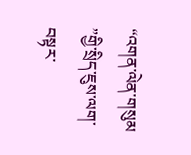“འགན་ལེན་གསུམ ”གྱི་སྲིད་ཇུས་ལག་བསྟར་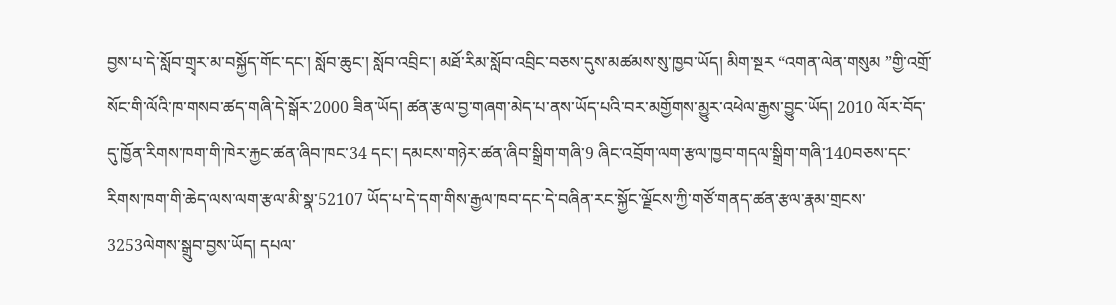བྱས་པ་དེ་སློབ་གྲྭར་མ་བསྐྱོད་གོང་དང་། སློབ་ཆུང་། སློབ་འབྲིང་། མཐོ་རིམ་སློབ་འབྲིང་བཅས་དུས་མཚམས་སུ་ཁྱབ་ཡོད། མིག་སྔར “འགན་ལེན་གསུམ ”གྱི་འགྲོ་སོང་གི་ལོའི་ཁ་གསབ་ཚད་གཞི་དེ་སྒོར་2000 ཟིན་ཡོད། ཚན་རྩལ་བྱ་གཞག་མེད་པ་ནས་ཡོད་པའི་བར་མགྱོགས་མྱུར་འཕེལ་རྒྱས་བྱུང་ཡོད། 2010 ལོར་བོད་དུ་ཁྱོན་རིགས་ཁག་གི་ཁེར་རྐྱང་ཚན་ཞིབ་ཁང་34 དང་། དམངས་གཉེར་ཚན་ཞིབ་སྒྲིག་གཞི་9 ཞིང་འབྲོག་ལག་རྩལ་ཁྱབ་གདལ་སྒྲིག་གཞི་140བཅས་དང་རིགས་ཁག་གི་ཆེད་ལས་ལག་རྩལ་མི་སྣ་52107 ཡོད་པ་དེ་དག་གིས་རྒྱལ་ཁབ་དང་དེ་བཞིན་རང་སྐྱོང་ལྗོངས་ཀྱི་གཙོ་གནད་ཚན་རྩལ་རྣམ་གྲངས་3253ལེགས་སྒྲུབ་བྱས་ཡོད། དཔལ་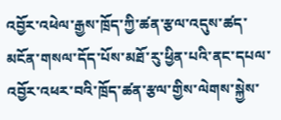འབྱོར་འཕེལ་རྒྱས་ཁྲོད་ཀྱི་ཚན་རྩལ་འདུས་ཚད་མངོན་གསལ་དོད་པོས་མཐོ་རུ་ཕྱིན་པའི་ནང་དཔལ་འབྱོར་འཕར་བའི་ཁྲོད་ཚན་རྩལ་གྱིས་ལེགས་སྐྱེས་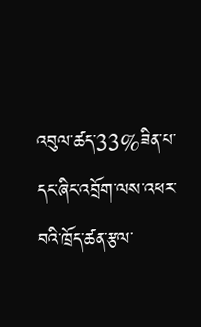འབུལ་ཚད་33%ཟིན་པ་དང་ཞིང་འབྲོག་ལས་འཕར་བའི་ཁྲོད་ཚན་རྩལ་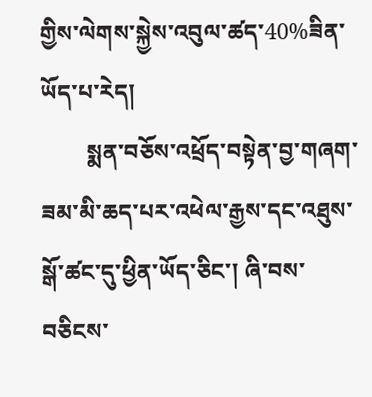གྱིས་ལེགས་སྐྱེས་འབུལ་ཚད་40%ཟིན་ཡོད་པ་རེད།
        སྨན་བཅོས་འཕྲོད་བསྟེན་བྱ་གཞག་ཟམ་མི་ཆད་པར་འཕེལ་རྒྱས་དང་འཐུས་སྒོ་ཚང་དུ་ཕྱིན་ཡོད་ཅིང་། ཞི་བས་བཅིངས་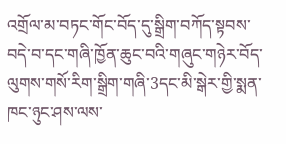འགྲོལ་མ་བཏང་གོང་བོད་དུ་སྒྲིག་བཀོད་སྟབས་བདེ་བ་དང་གཞི་ཁྱོན་ཆུང་བའི་གཞུང་གཉེར་བོད་ལུགས་གསོ་རིག་སྒྲིག་གཞི་3དང་མི་སྒེར་གྱི་སྨན་ཁང་ཉུང་ཤས་ལས་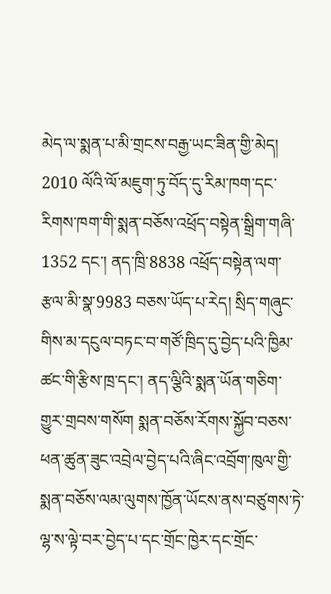མེད་ལ་སྨན་པ་མི་གྲངས་བརྒྱ་ཡང་ཟིན་གྱི་མེད། 2010 ལོའི་ལོ་མཇུག་ཏུ་བོད་དུ་རིམ་ཁག་དང་རིགས་ཁག་གི་སྨན་བཅོས་འཕྲོད་བསྟེན་སྒྲིག་གཞི་1352 དང་། ནད་ཁྲི་8838 འཕྲོད་བསྟེན་ལག་རྩལ་མི་སྣ་9983 བཅས་ཡོད་པ་རེད། སྲིད་གཞུང་གིས་མ་དངུལ་བཏང་བ་གཙོ་ཁྲིད་དུ་བྱེད་པའི་ཁྱིམ་ཚང་གི་རྩིས་ཁྲ་དང་། ནད་ལྕིའི་སྨན་ཡོན་གཅིག་གྱུར་གྲབས་གསོག སྨན་བཅོས་རོགས་སྐྱོབ་བཅས་ཕན་ཚུན་ཟུང་འབྲེལ་བྱེད་པའི་ཞིང་འབྲོག་ཁུལ་གྱི་སྨན་བཅོས་ལམ་ལུགས་ཁྱོན་ཡོངས་ནས་བཙུགས་ཏེ་ལྷ་ས་ལྟེ་བར་བྱེད་པ་དང་གྲོང་ཁྱེར་དང་གྲོང་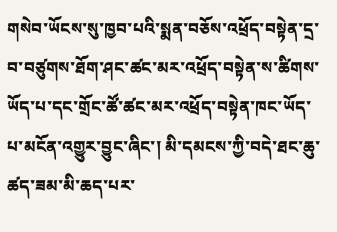གསེབ་ཡོངས་སུ་ཁྱབ་པའི་སྨན་བཅོས་འཕྲོད་བསྟེན་དྲ་བ་བཙུགས་ཐོག་ཤང་ཚང་མར་འཕྲོད་བསྟེན་ས་ཚིགས་ཡོད་པ་དང་གྲོང་ཚོ་ཚང་མར་འཕྲོད་བསྟེན་ཁང་ཡོད་པ་མངོན་འགྱུར་བྱུང་ཞིང་། མི་དམངས་ཀྱི་བདེ་ཐང་ཆུ་ཚད་ཟམ་མི་ཆད་པར་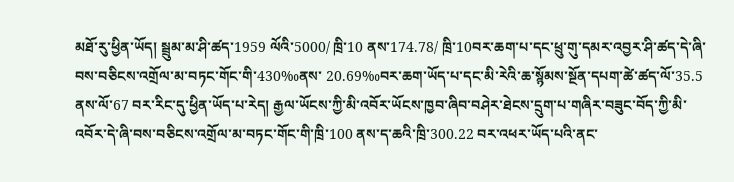མཐོ་རུ་ཕྱིན་ཡོད། སྦྲུམ་མ་ཤི་ཚད་1959 ལོའི་5000/ ཁྲི་10 ནས་174.78/ ཁྲི་10བར་ཆག་པ་དང་ཕྲུ་གུ་དམར་འབྱར་ཤི་ཚད་དེ་ཞི་བས་བཅིངས་འགྲོལ་མ་བཏང་གོང་གི་430‰ནས་ 20.69‰བར་ཆག་ཡོད་པ་དང་མི་རེའི་ཆ་སྙོམས་སྔོན་དཔག་ཚེ་ཚད་ལོ་35.5 ནས་ལོ་67 བར་རིང་དུ་ཕྱིན་ཡོད་པ་རེད། རྒྱལ་ཡོངས་ཀྱི་མི་འབོར་ཡོངས་ཁྱབ་ཞིབ་བཤེར་ཐེངས་དྲུག་པ་གཞིར་བཟུང་བོད་ཀྱི་མི་འབོར་དེ་ཞི་བས་བཅིངས་འགྲོལ་མ་བཏང་གོང་གི་ཁྲི་100 ནས་ད་ཆའི་ཁྲི་300.22 བར་འཕར་ཡོད་པའི་ནང་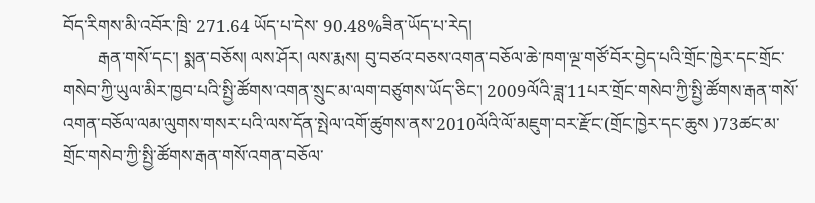བོད་རིགས་མི་འབོར་ཁྲི་ 271.64 ཡོད་པ་དེས་ 90.48%ཟིན་ཡོད་པ་རེད།
        རྒན་གསོ་དང་། སྨན་བཅོས། ལས་ཤོར། ལས་རྨས། བུ་བཙའ་བཅས་འགན་བཅོལ་ཆེ་ཁག་ལྔ་གཙོ་བོར་བྱེད་པའི་གྲོང་ཁྱེར་དང་གྲོང་གསེབ་ཀྱི་ཡུལ་མིར་ཁྱབ་པའི་སྤྱི་ཚོགས་འགན་སྲུང་མ་ལག་བཙུགས་ཡོད་ཅིང་། 2009ལོའི་ཟླ་11པར་གྲོང་གསེབ་ཀྱི་སྤྱི་ཚོགས་རྒན་གསོ་འགན་བཅོལ་ལམ་ལུགས་གསར་པའི་ལས་དོན་སྤེལ་འགོ་ཚུགས་ནས་2010ལོའི་ལོ་མཇུག་བར་རྫོང་(གྲོང་ཁྱེར་དང་ཆུས )73ཚང་མ་གྲོང་གསེབ་ཀྱི་སྤྱི་ཚོགས་རྒན་གསོ་འགན་བཅོལ་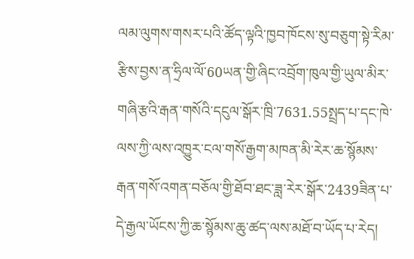ལམ་ལུགས་གསར་པའི་ཚོད་ལྟའི་ཁྱབ་ཁོངས་སུ་བཅུག་སྟེ་རིམ་རྩིས་བྱས་ན་ཧྲིལ་ལོ་60ཡན་གྱི་ཞིང་འབྲོག་ཁུལ་གྱི་ཡུལ་མིར་གཞི་རྩའི་རྒན་གསོའི་དངུལ་སྒོར་ཁྲི་7631.55སྤྲད་པ་དང་ཁེ་ལས་ཀྱི་ལས་འཁྱུར་ངལ་གསོ་རྒྱག་མཁན་མི་རེར་ཆ་སྙོམས་རྒན་གསོ་འགན་བཅོལ་གྱི་ཐོབ་ཐང་ཟླ་རེར་སྒོར་2439ཟིན་པ་དེ་རྒྱལ་ཡོངས་ཀྱི་ཆ་སྙོམས་ཆུ་ཚད་ལས་མཐོ་བ་ཡོད་པ་རེད།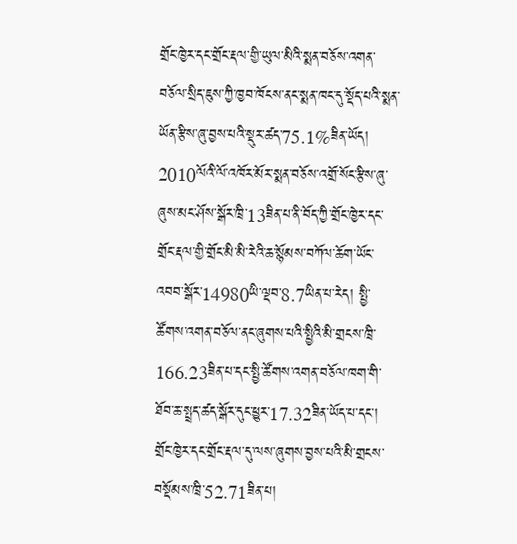གྲོང་ཁྱེར་དང་གྲོང་རྡལ་གྱི་ཡུལ་མིའི་སྨན་བཅོས་འགན་བཅོལ་སྲིད་ཇུས་ཀྱི་ཁྱབ་ཁོངས་ནང་སྨན་ཁང་དུ་སྡོད་པའི་སྨན་ཡོན་རྩིས་ཞུ་བྱས་པའི་སྡུར་ཚད་75.1%ཟིན་ཡོད། 2010ལོའི་ལོ་འཁོར་མོར་སྨན་བཅོས་འགྲོ་སོང་རྩིས་ཞུ་ཞུས་མང་ཤོས་སྒོར་ཁྲི་13ཟིན་པ་ནི་བོད་ཀྱི་གྲོང་ཁྱེར་དང་གྲོང་རྡལ་གྱི་གྲོང་མི་མི་རེའི་ཆ་སྙོམས་བཀོལ་ཆོག་ཡོང་འབབ་སྒོར་14980ཡི་ལྡབ་8.7ཡིན་པ་རེད། སྤྱི་ཚོགས་འགན་བཅོལ་ནང་ཞུགས་པའི་སྤྱིའི་མི་གྲངས་ཁྲི་166.23ཟིན་པ་དང་སྤྱི་ཚོགས་འགན་བཅོལ་ཁག་གི་ཐོབ་ཆ་སྤྲད་ཚད་སྒོར་དུང་ཕྱུར་17.32ཟིན་ཡོད་པ་དང་། གྲོང་ཁྱེར་དང་གྲོང་རྡལ་དུ་ལས་ཞུགས་བྱས་པའི་མི་གྲངས་བསྡོམས་ཁྲི་52.71ཟིན་པ།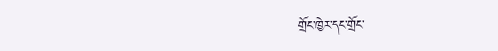གྲོང་ཁྱེར་དང་གྲོང་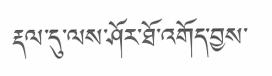རྡལ་དུ་ལས་ཤོར་ཐོ་འགོད་བྱས་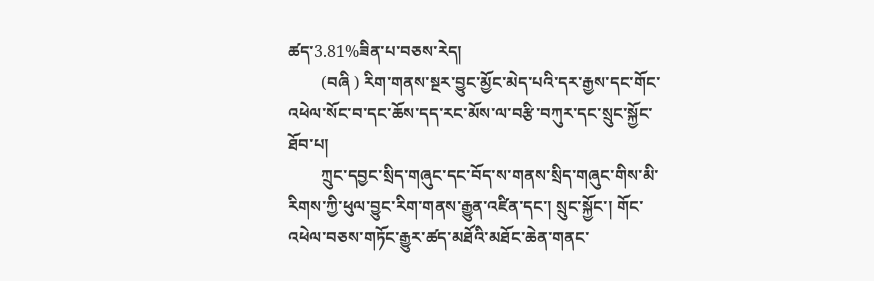ཚད་3.81%ཟིན་པ་བཅས་རེད།
        (བཞི ) རིག་གནས་སྔར་བྱུང་མྱོང་མེད་པའི་དར་རྒྱས་དང་གོང་འཕེལ་སོང་བ་དང་ཆོས་དད་རང་མོས་ལ་བརྩི་བཀུར་དང་སྲུང་སྐྱོང་ཐོབ་པ།
        ཀྲུང་དབྱང་སྲིད་གཞུང་དང་བོད་ས་གནས་སྲིད་གཞུང་གིས་མི་རིགས་ཀྱི་ཕུལ་བྱུང་རིག་གནས་རྒྱུན་འཛིན་དང་། སྲུང་སྐྱོང་། གོང་འཕེལ་བཅས་གཏོང་རྒྱུར་ཚད་མཐོའི་མཐོང་ཆེན་གནང་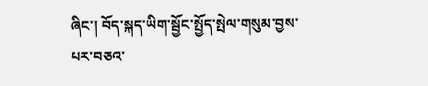ཞིང་། བོད་སྐད་ཡིག་སྦྱོང་སྤྱོད་སྤེལ་གསུམ་བྱས་པར་བཅའ་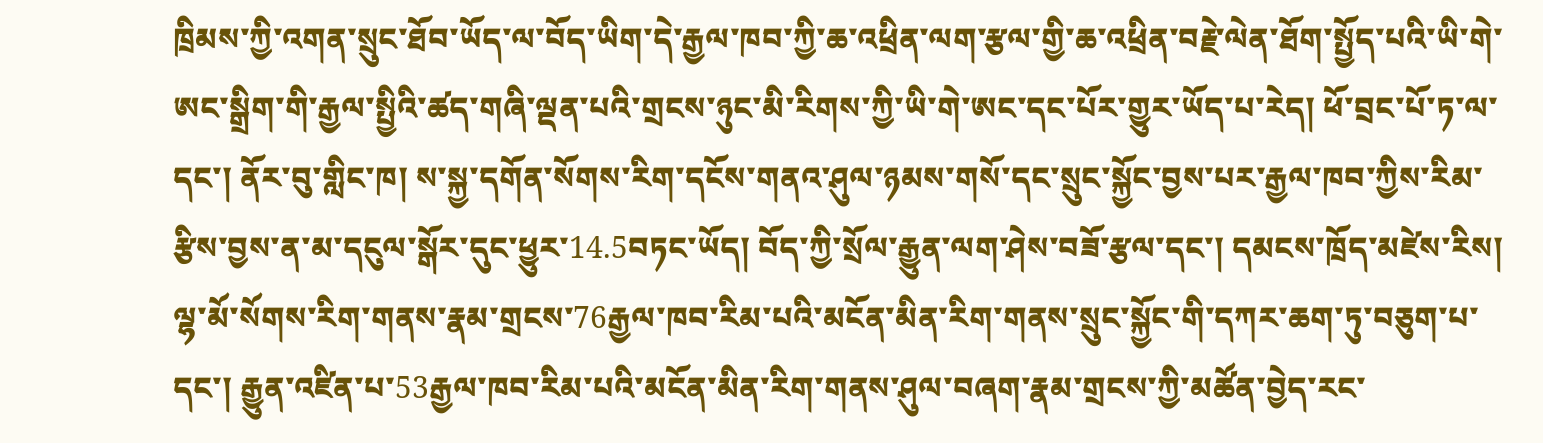ཁྲིམས་ཀྱི་འགན་སྲུང་ཐོབ་ཡོད་ལ་བོད་ཡིག་དེ་རྒྱལ་ཁབ་ཀྱི་ཆ་འཕྲིན་ལག་རྩལ་གྱི་ཆ་འཕྲིན་བརྗེ་ལེན་ཐོག་སྤྱོད་པའི་ཡི་གེ་ཨང་སྒྲིག་གི་རྒྱལ་སྤྱིའི་ཚད་གཞི་ལྡན་པའི་གྲངས་ཉུང་མི་རིགས་ཀྱི་ཡི་གེ་ཨང་དང་པོར་གྱུར་ཡོད་པ་རེད། ཕོ་བྲང་པོ་ཏ་ལ་དང་། ནོར་བུ་གླིང་ཁ། ས་སྐྱ་དགོན་སོགས་རིག་དངོས་གནའ་ཤུལ་ཉམས་གསོ་དང་སྲུང་སྐྱོང་བྱས་པར་རྒྱལ་ཁབ་ཀྱིས་རིམ་རྩིས་བྱས་ན་མ་དངུལ་སྒོར་དུང་ཕྱུར་14.5བཏང་ཡོད། བོད་ཀྱི་སྲོལ་རྒྱུན་ལག་ཤེས་བཟོ་རྩལ་དང་། དམངས་ཁྲོད་མཛེས་རིས། ལྷ་མོ་སོགས་རིག་གནས་རྣམ་གྲངས་76རྒྱལ་ཁབ་རིམ་པའི་མངོན་མིན་རིག་གནས་སྲུང་སྐྱོང་གི་དཀར་ཆག་ཏུ་བཅུག་པ་དང་། རྒྱུན་འཛིན་པ་53རྒྱལ་ཁབ་རིམ་པའི་མངོན་མིན་རིག་གནས་ཤུལ་བཞག་རྣམ་གྲངས་ཀྱི་མཚོན་བྱེད་རང་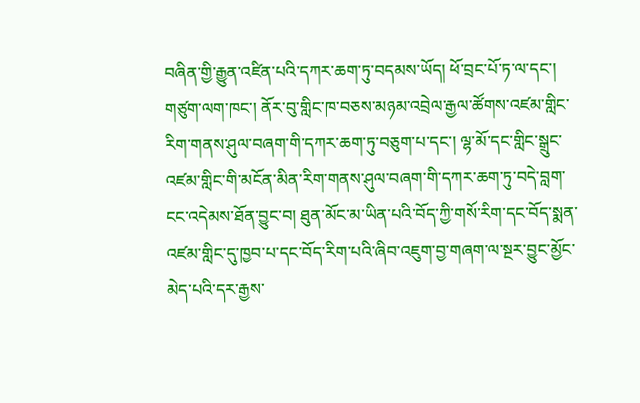བཞིན་གྱི་རྒྱུན་འཛིན་པའི་དཀར་ཆག་ཏུ་བདམས་ཡོད། ཕོ་བྲང་པོ་ཏ་ལ་དང་། གཙུག་ལག་ཁང་། ནོར་བུ་གླིང་ཁ་བཅས་མཉམ་འབྲེལ་རྒྱལ་ཚོགས་འཛམ་གླིང་རིག་གནས་ཤུལ་བཞག་གི་དཀར་ཆག་ཏུ་བཅུག་པ་དང་། ལྷ་མོ་དང་གླིང་སྒྲུང་འཛམ་གླིང་གི་མངོན་མིན་རིག་གནས་ཤུལ་བཞག་གི་དཀར་ཆག་ཏུ་བདེ་བླག་ངང་འདེམས་ཐོན་བྱུང་བ། ཐུན་མོང་མ་ཡིན་པའི་བོད་ཀྱི་གསོ་རིག་དང་བོད་སྨན་འཛམ་གླིང་དུ་ཁྱབ་པ་དང་བོད་རིག་པའི་ཞིབ་འཇུག་བྱ་གཞག་ལ་སྔར་བྱུང་མྱོང་མེད་པའི་དར་རྒྱས་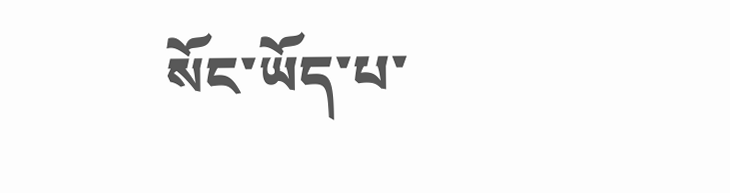སོང་ཡོད་པ་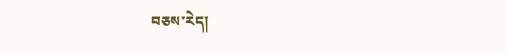བཅས་རེད།